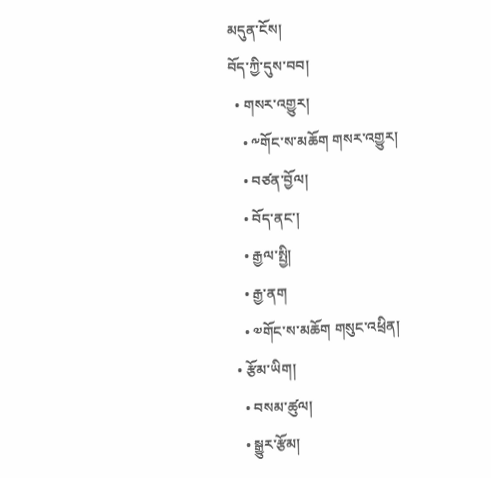མདུན་ངོས།
བོད་ཀྱི་དུས་བབ།
  • གསར་འགྱུར།
    • ༸གོང་ས་མཆོག གསར་འགྱུར།
    • བཙན་བྱོལ།
    • བོད་ནང་།
    • རྒྱལ་སྤྱི།
    • རྒྱ་ནག
    • ༧གོང་ས་མཆོག གསུང་འཕྲིན།
  • རྩོམ་ཡིག།
    • བསམ་ཚུལ།
    • སྒྱུར་རྩོམ།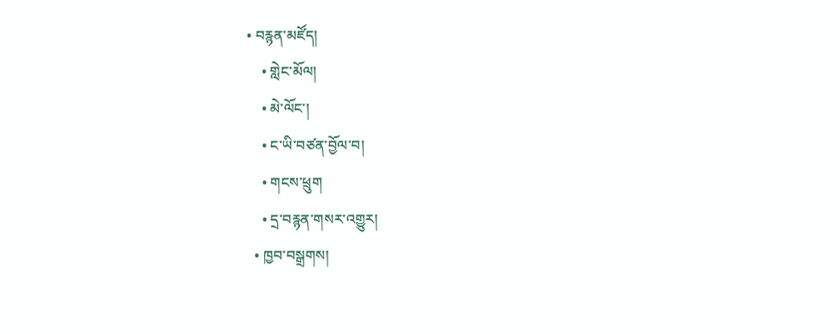• བརྙན་མཛོད།
    • གླེང་མོལ།
    • མེ་ལོང་།
    • ང་ཡི་བཙན་བྱོལ་བ།
    • གངས་ཕྲུག
    • དྲ་བརྙན་གསར་འགྱུར།
  • ཁྱབ་བསྒྲགས།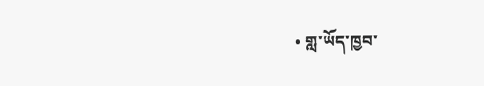• གླ་ཡོད་ཁྱབ་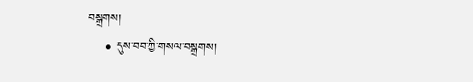བསྒྲགས།
    • དུས་བབ་ཀྱི་གསལ་བསྒྲགས།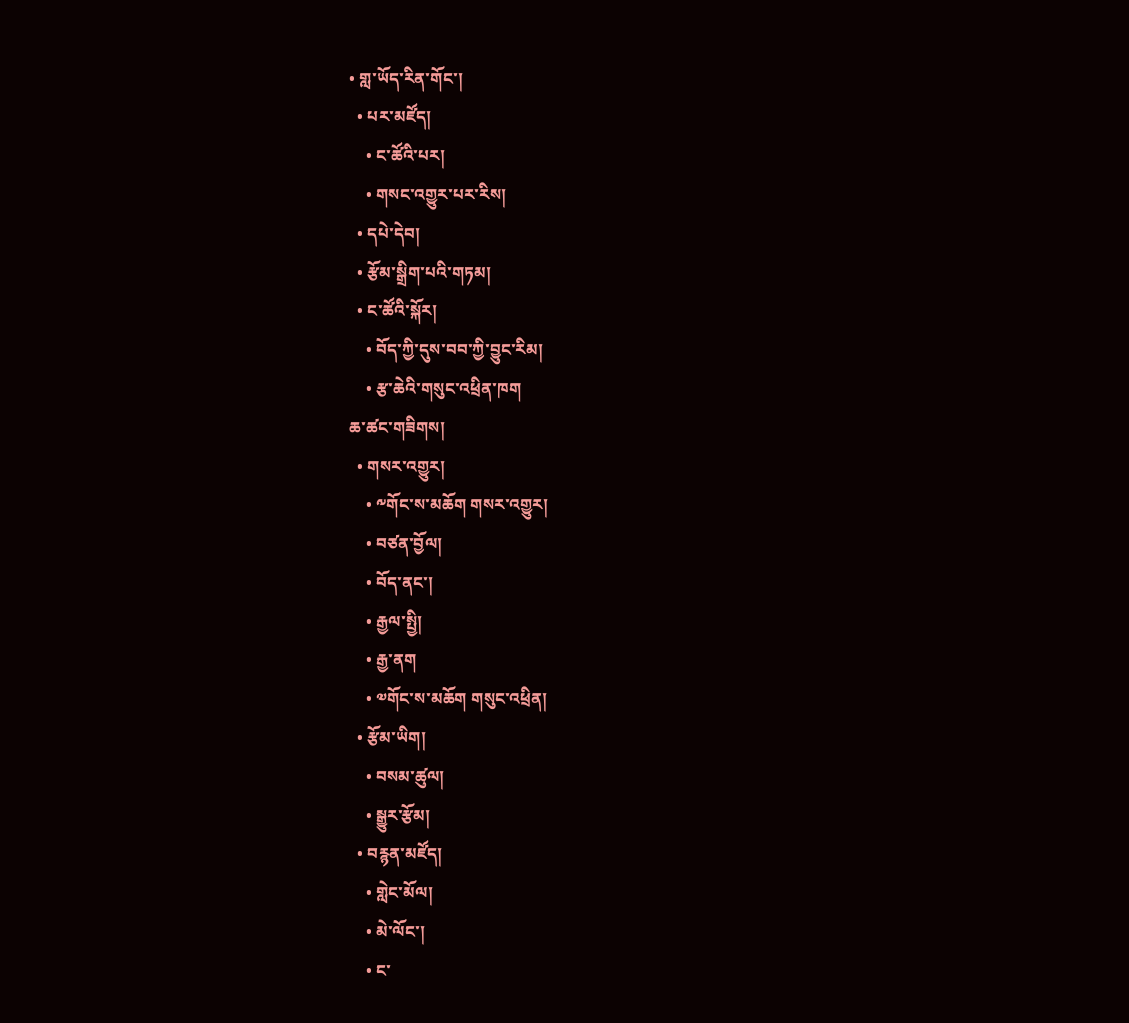• གླ་ཡོད་རིན་གོང་།
  • པར་མཛོད།
    • ང་ཚོའི་པར།
    • གསང་འགྱུར་པར་རིས།
  • དཔེ་དེབ།
  • རྩོམ་སྒྲིག་པའི་གཏམ།
  • ང་ཚོའི་སྐོར།
    • བོད་ཀྱི་དུས་བབ་ཀྱི་བྱུང་རིམ།
    • རྩ་ཆེའི་གསུང་འཕྲིན་ཁག
ཆ་ཚང་གཟིགས།
  • གསར་འགྱུར།
    • ༸གོང་ས་མཆོག གསར་འགྱུར།
    • བཙན་བྱོལ།
    • བོད་ནང་།
    • རྒྱལ་སྤྱི།
    • རྒྱ་ནག
    • ༧གོང་ས་མཆོག གསུང་འཕྲིན།
  • རྩོམ་ཡིག།
    • བསམ་ཚུལ།
    • སྒྱུར་རྩོམ།
  • བརྙན་མཛོད།
    • གླེང་མོལ།
    • མེ་ལོང་།
    • ང་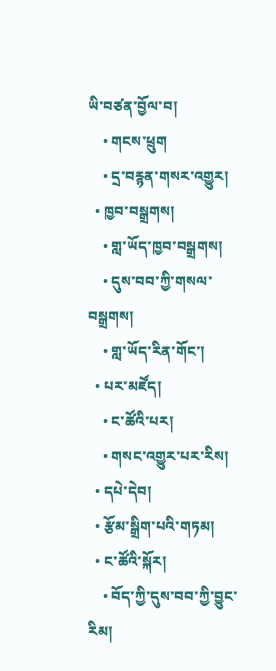ཡི་བཙན་བྱོལ་བ།
    • གངས་ཕྲུག
    • དྲ་བརྙན་གསར་འགྱུར།
  • ཁྱབ་བསྒྲགས།
    • གླ་ཡོད་ཁྱབ་བསྒྲགས།
    • དུས་བབ་ཀྱི་གསལ་བསྒྲགས།
    • གླ་ཡོད་རིན་གོང་།
  • པར་མཛོད།
    • ང་ཚོའི་པར།
    • གསང་འགྱུར་པར་རིས།
  • དཔེ་དེབ།
  • རྩོམ་སྒྲིག་པའི་གཏམ།
  • ང་ཚོའི་སྐོར།
    • བོད་ཀྱི་དུས་བབ་ཀྱི་བྱུང་རིམ།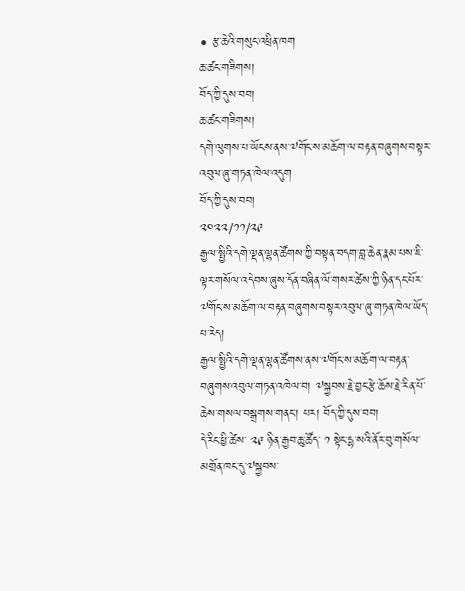• རྩ་ཆེའི་གསུང་འཕྲིན་ཁག
ཆ་ཚང་གཟིགས།
བོད་ཀྱི་དུས་བབ།
ཆ་ཚང་གཟིགས།
དགེ་ལུགས་པ་ཡོངས་ནས་༧གོང་ས་མཆོག་ལ་བརྟན་བཞུགས་བསྟར་འབུལ་ཞུ་གཏན་ཁེལ་འདུག
བོད་ཀྱི་དུས་བབ།
༢༠༢༢/༡༡/༢༩
རྒྱལ་སྤྱིའི་དགེ་ལྡན་ལྷན་ཚོགས་ཀྱི་བསྟན་བདག་བླ་ཆེན་རྣམ་པས་ཇི་ལྟར་གསོལ་འདེབས་ཞུས་དོན་བཞིན་ལོ་གསར་ཚེས་ཀྱི་ཉིན་དང་པོར་༧གོང་ས་མཆོག་ལ་བརྟན་བཞུགས་བསྟར་འབུལ་ཞུ་གཏན་ཁེལ་ཡོད་པ་རེད།
རྒྱལ་སྤྱིའི་དགེ་ལྡན་ལྷན་ཚོགས་ནས་༧གོང་ས་མཆོག་ལ་བརྟན་བཞུགས་འབུལ་གཏན་འཁེལ་བ། ༧སྐྱབས་རྗེ་བྱང་རྩེ་ཆོས་རྗེ་རིན་པོ་ཆེས་གསལ་བསྒྲགས་གནང་། པར། བོད་ཀྱི་དུས་བབ།
དེ་རིང་ཕྱི་ཚེས་ ༢༩ ཉིན་རྒྱབ་ཆུ་ཚོད་ ༡ སྟེང་དྷ་སའི་ནོར་བུ་གསོལ་མགྲོན་ཁང་དུ་༧སྐྱབས་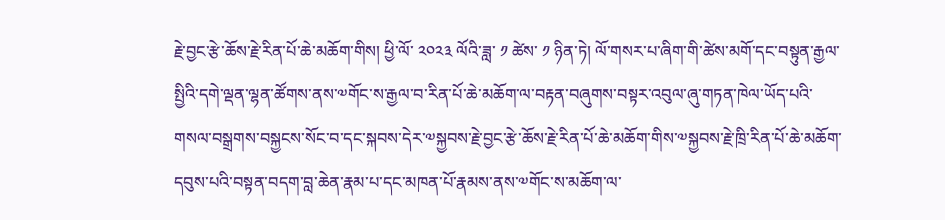རྗེ་བྱང་རྩེ་ཆོས་རྗེ་རིན་པོ་ཆེ་མཆོག་གིས། ཕྱི་ལོ་ ༢༠༢༣ ལོའི་ཟླ་ ༡ ཚེས་ ༡ ཉིན་ཏེ། ལོ་གསར་པ་ཞིག་གི་ཚེས་མགོ་དང་བསྟུན་རྒྱལ་སྤྱིའི་དགེ་ལྡན་ལྷན་ཚོགས་ནས་༧གོང་ས་རྒྱལ་བ་རིན་པོ་ཆེ་མཆོག་ལ་བརྟན་བཞུགས་བསྟར་འབུལ་ཞུ་གཏན་ཁེལ་ཡོད་པའི་གསལ་བསྒྲགས་བསྐྱངས་སོང་བ་དང་སྐབས་དེར་༧སྐྱབས་རྗེ་བྱང་རྩེ་ཆོས་རྗེ་རིན་པོ་ཆེ་མཆོག་གིས་༧སྐྱབས་རྗེ་ཁྲི་རིན་པོ་ཆེ་མཆོག་དབུས་པའི་བསྟན་བདག་བླ་ཆེན་རྣམ་པ་དང་མཁན་པོ་རྣམས་ནས་༧གོང་ས་མཆོག་ལ་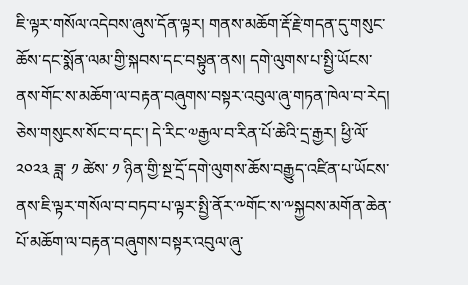ཇི་ལྟར་གསོལ་འདེབས་ཞུས་དོན་ལྟར། གནས་མཆོག་རྡོ་རྗེ་གདན་དུ་གསུང་ཆོས་དང་སྨོན་ལམ་གྱི་སྐབས་དང་བསྟུན་ནས། དགེ་ལུགས་པ་སྤྱི་ཡོངས་ནས་གོང་ས་མཆོག་ལ་བརྟན་བཞུགས་བསྟར་འབུལ་ཞུ་གཏན་ཁེལ་བ་རེད། ཅེས་གསུངས་སོང་བ་དང་། དེ་རིང་༧རྒྱལ་བ་རིན་པོ་ཆེའི་དྲ་རྒྱར། ཕྱི་ལོ་ ༢༠༢༣ ཟླ་ ༡ ཚེས་ ༡ ཉིན་གྱི་སྔ་དྲོ་དགེ་ལུགས་ཆོས་བརྒྱུད་འཛིན་པ་ཡོངས་ནས་ཇི་ལྟར་གསོལ་བ་བཏབ་པ་ལྟར་སྤྱི་ནོར་༸གོང་ས་༸སྐྱབས་མགོན་ཆེན་པོ་མཆོག་ལ་བརྟན་བཞུགས་བསྟར་འབུལ་ཞུ་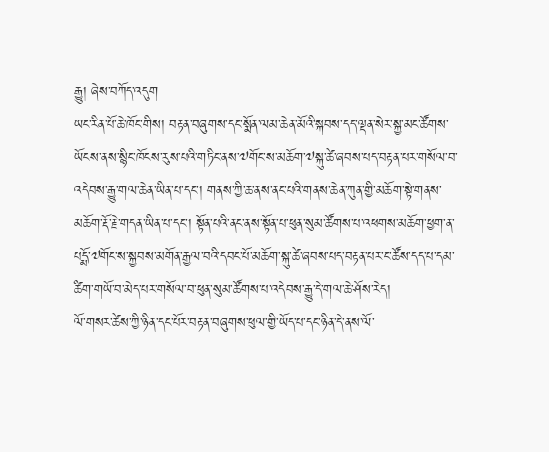རྒྱུ། ཞེས་བཀོད་འདུག
ཡང་རིན་པོ་ཆེ་ཁོང་གིས། བརྟན་བཞུགས་དང་སྨོན་ལམ་ཆེན་མོའི་སྐབས་དད་ལྡན་སེར་སྐྱ་མང་ཚོགས་ཡོངས་ནས་སྙིང་ཁོངས་རུས་པའི་གཏིང་ནས་༧གོང་ས་མཆོག་༧སྐུ་ཚེ་ཞབས་པད་བརྟན་པར་གསོལ་བ་འདེབས་རྒྱུ་གལ་ཆེན་ཡིན་པ་དང་། གནས་ཀྱི་ཆ་ནས་ནང་པའི་གནས་ཆེན་ཀུན་གྱི་མཆོག་སྟེ་གནས་མཆོག་རྡོ་རྗེ་གདན་ཡིན་པ་དང་། སྟོན་པའི་ནང་ནས་སྟོན་པ་ཕུན་སུམ་ཚོགས་པ་འཕགས་མཆོག་ཕྱག་ན་པདྨོ་༧གོང་ས་སྐྱབས་མགོན་རྒྱལ་བའི་དབང་པོ་མཆོག་སྐུ་ཚེ་ཞབས་པད་བརྟན་པར་ང་ཚོས་དད་པ་དམ་ཚིག་གཡོ་བ་མེད་པར་གསོལ་བ་ཕུན་སུམ་ཚོགས་པ་འདེབས་རྒྱུ་དེ་གལ་ཆེ་ཤོས་རེད།
ལོ་གསར་ཚེས་ཀྱི་ཉིན་དང་པོར་བརྟན་བཞུགས་ཕུལ་གྱི་ཡོད་པ་དང་ཉིན་དེ་ནས་ལོ་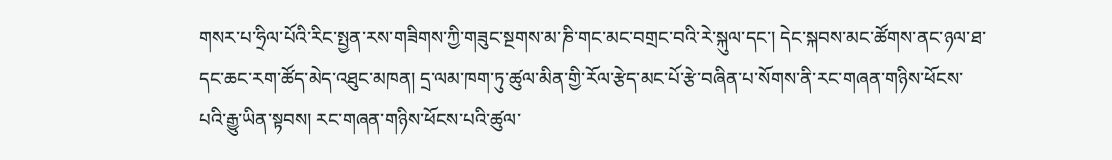གསར་པ་ཧྲིལ་པོའི་རིང་སྤྱན་རས་གཟིགས་ཀྱི་གཟུང་སྔགས་མ་ཎི་གང་མང་བགྲང་བའི་རེ་སྐུལ་དང་། དེང་སྐབས་མང་ཚོགས་ནང་ཉལ་ཐ་དང་ཆང་རག་ཚོད་མེད་འཐུང་མཁན། དྲ་ལམ་ཁག་ཏུ་ཚུལ་མིན་གྱི་རོལ་རྩེད་མང་པོ་རྩེ་བཞིན་པ་སོགས་ནི་རང་གཞན་གཉིས་ཕོངས་པའི་རྒྱུ་ཡིན་སྟབས། རང་གཞན་གཉིས་ཕོངས་པའི་ཚུལ་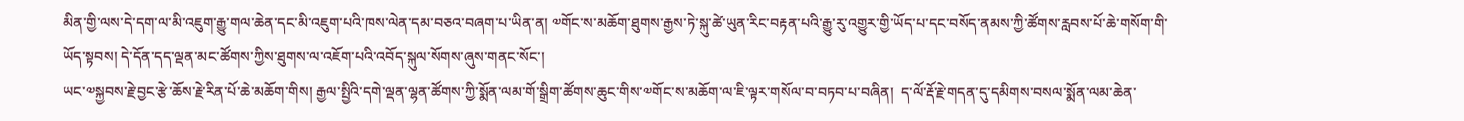མིན་གྱི་ལས་དེ་དག་ལ་མི་འཇུག་རྒྱུ་གལ་ཆེན་དང་མི་འཇུག་པའི་ཁས་ལེན་དམ་བཅའ་བཞག་པ་ཡིན་ན། ༧གོང་ས་མཆོག་ཐུགས་རྒྱས་ཏེ་སྐུ་ཚེ་ཡུན་རིང་བརྟན་པའི་རྒྱུ་རུ་འགྱུར་གྱི་ཡོད་པ་དང་བསོད་ནམས་ཀྱི་ཚོགས་རླབས་པོ་ཆེ་གསོག་གི་ཡོད་སྟབས། དེ་དོན་དད་ལྡན་མང་ཚོགས་ཀྱིས་ཐུགས་ལ་འཇོག་པའི་འབོད་སྐུལ་སོགས་ཞུས་གནང་སོང་།
ཡང་༧སྐྱབས་རྗེ་བྱང་རྩེ་ཆོས་རྗེ་རིན་པོ་ཆེ་མཆོག་གིས། རྒྱལ་སྤྱིའི་དགེ་ལྡན་ལྷན་ཚོགས་ཀྱི་སྨོན་ལམ་གོ་སྒྲིག་ཚོགས་ཆུང་གིས་༧གོང་ས་མཆོག་ལ་ཇི་ལྟར་གསོལ་བ་བཏབ་པ་བཞིན།  ད་ལོ་རྡོ་རྗེ་གདན་དུ་དམིགས་བསལ་སྨོན་ལམ་ཆེན་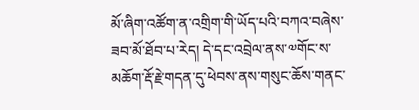མོ་ཞིག་འཚོག་ན་འགྲིག་གི་ཡོད་པའི་བཀའ་བཞེས་ཟབ་མོ་ཐོབ་པ་རེད། དེ་དང་འབྲེལ་ནས་༧གོང་ས་མཆོག་རྡོ་རྗེ་གདན་དུ་ཕེབས་ནས་གསུང་ཆོས་གནང་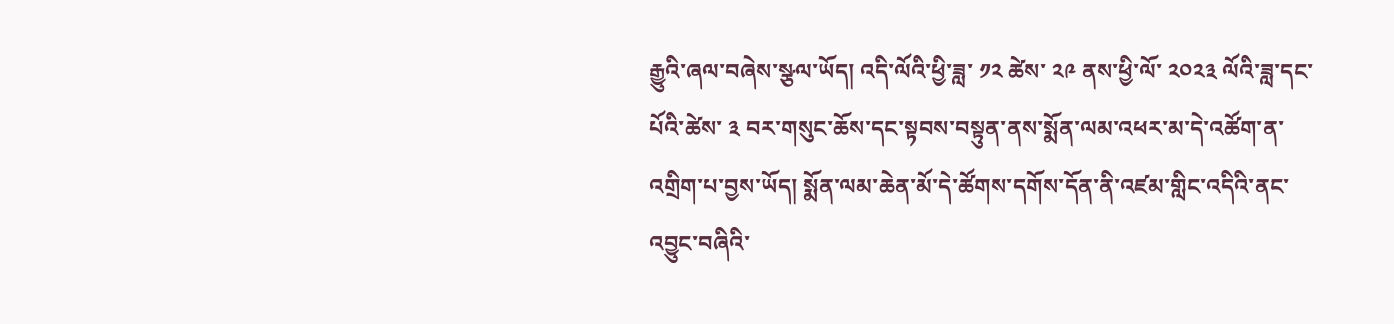རྒྱུའི་ཞལ་བཞེས་སྩལ་ཡོད། འདི་ལོའི་ཕྱི་ཟླ་ ༡༢ ཚེས་ ༢༩ ནས་ཕྱི་ལོ་ ༢༠༢༣ ལོའི་ཟླ་དང་པོའི་ཚེས་ ༣ བར་གསུང་ཆོས་དང་སྟབས་བསྟུན་ནས་སྨོན་ལམ་འཕར་མ་དེ་འཚོག་ན་འགྲིག་པ་བྱས་ཡོད། སྨོན་ལམ་ཆེན་མོ་དེ་ཚོགས་དགོས་དོན་ནི་འཛམ་གླིང་འདིའི་ནང་འབྱུང་བཞིའི་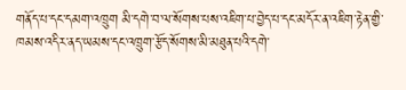གནོད་པ་དང་དམག་འཁྲུག མི་དགེ་བ་ལ་སོགས་པས་འཇིག་པ་བྱེད་པ་དང་མདོར་ན་འཇིག་རྟེན་གྱི་ཁམས་འདིར་ནད་ཡམས་དང་འཁྲུག་རྩོད་སོགས་མི་མཐུན་པའི་དགེ་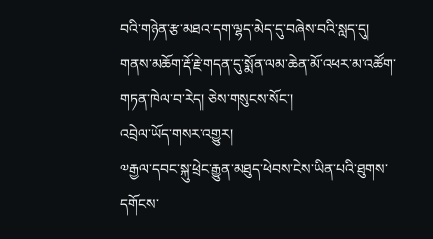བའི་གཉེན་རྩ་མཐའ་དག་ལྷད་མེད་དུ་བཞེས་བའི་སླད་དུ། གནས་མཆོག་རྡོ་རྗེ་གདན་དུ་སྨོན་ལམ་ཆེན་མོ་འཕར་མ་འཚོག་གཏན་ཁེལ་བ་རེད། ཅེས་གསུངས་སོང་།
འབྲེལ་ཡོད་གསར་འགྱུར།
༧རྒྱལ་དབང་སྐུ་ཕྲེང་རྒྱུན་མཐུད་ཕེབས་ངེས་ཡིན་པའི་ཐུགས་དགོངས་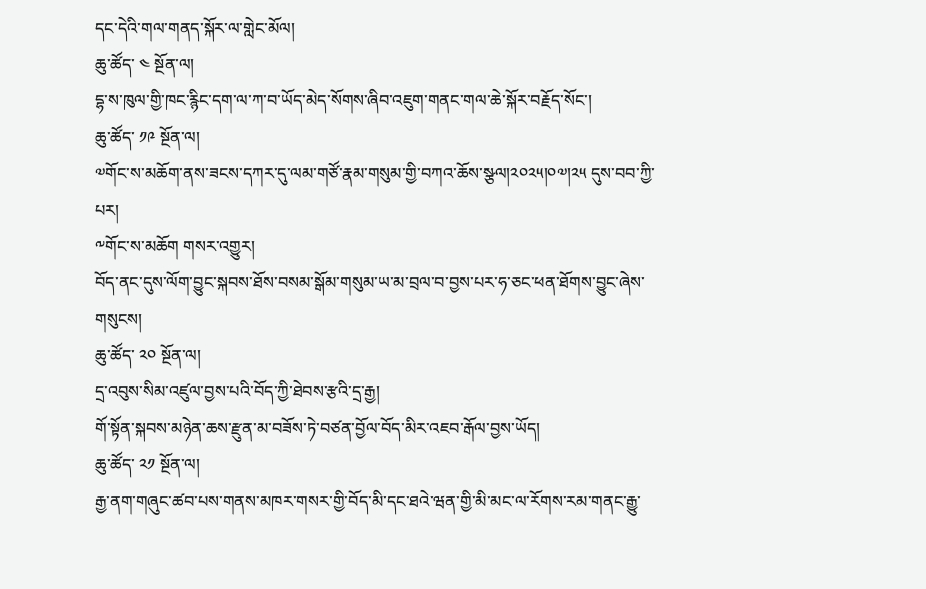དང་དེའི་གལ་གནད་སྐོར་ལ་གླེང་མོལ།
ཆུ་ཚོད་ ༤ སྔོན་ལ།
དྷ་ས་ཁུལ་གྱི་ཁང་རྙིང་དག་ལ་ཀ་བ་ཡོད་མེད་སོགས་ཞིབ་འཇུག་གནང་གལ་ཆེ་སྐོར་བརྗོད་སོང་།
ཆུ་ཚོད་ ༡༩ སྔོན་ལ།
༧གོང་ས་མཆོག་ནས་ཟངས་དཀར་དུ་ལམ་གཙོ་རྣམ་གསུམ་གྱི་བཀའ་ཆོས་སྩལ།༢༠༢༥།༠༧།༢༥ དུས་བབ་ཀྱི་པར།
༸གོང་ས་མཆོག གསར་འགྱུར།
བོད་ནང་དུས་ལོག་བྱུང་སྐབས་ཐོས་བསམ་སྒོམ་གསུམ་ཡ་མ་བྲལ་བ་བྱས་པར་ཧ་ཅང་ཕན་ཐོགས་བྱུང་ཞེས་གསུངས།
ཆུ་ཚོད་ ༢༠ སྔོན་ལ།
དྲ་འབུས་སིམ་འཛུལ་བྱས་པའི་བོད་ཀྱི་ཐེབས་རྩའི་དྲ་རྒྱ།
གོ་སྟོན་སྐབས་མཉེན་ཆས་རྫུན་མ་བཟོས་ཏེ་བཙན་བྱོལ་བོད་མིར་འཇབ་རྒོལ་བྱས་ཡོད།
ཆུ་ཚོད་ ༢༡ སྔོན་ལ།
རྒྱ་ནག་གཞུང་ཚབ་པས་གནས་མཁར་གསར་གྱི་བོད་མི་དང་ཐའེ་ཝན་གྱི་མི་མང་ལ་རོགས་རམ་གནང་རྒྱུ་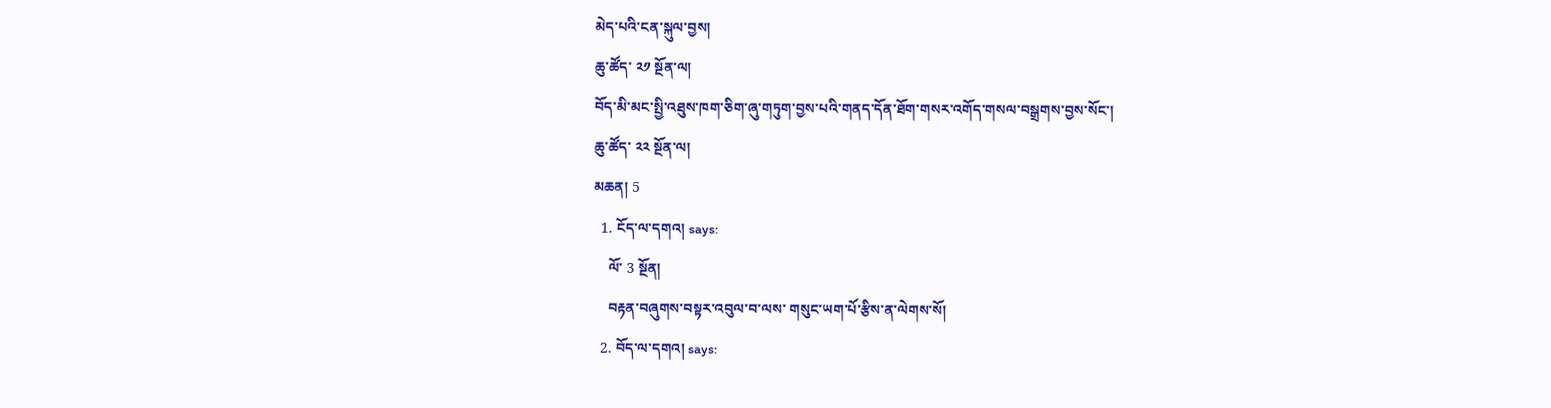མེད་པའི་ངན་སྐུལ་བྱས།
ཆུ་ཚོད་ ༢༡ སྔོན་ལ།
བོད་མི་མང་སྤྱི་འཐུས་ཁག་ཅིག་ཞུ་གཏུག་བྱས་པའི་གནད་དོན་ཐོག་གསར་འགོད་གསལ་བསྒྲགས་བྱས་སོང་།
ཆུ་ཚོད་ ༢༢ སྔོན་ལ།
མཆན། 5
  1. ངོད་ལ་དགའ། says:
    ལོ་ 3 སྔོན།
    བརྟན་བཞུགས་བསྟར་འབུལ་བ་ལས་ གསུང་ཡག་པོ་རྩིས་ན་ལེགས་སོ།
  2. བོད་ལ་དགའ། says: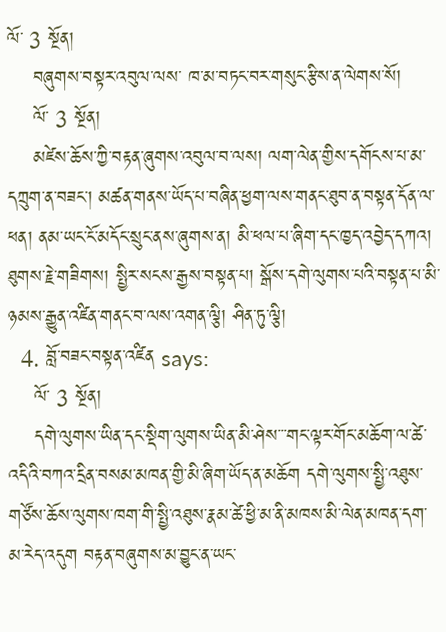ལོ་ 3 སྔོན།
    བཞུགས་བསྟར་འབུལ་ལས་ ཁ་མ་བཏང་བར་གསུང་རྩིས་ན་ལེགས་སོ།
    ལོ་ 3 སྔོན།
    མཛེས་ཆོས་ཀྱི་བརྟན་ཞུགས་འབུལ་བ་ལས། ལག་ལེན་གྱིས་དགོངས་པ་མ་དཀྲུག་ན་བཟང་། མཚན་གནས་ཡོད་པ་བཞིན་ཕྱག་ལས་གནང་ཐུབ་ན་བསྟན་དོན་ལ་ཕན། ནམ་ཡང་ངོ་མདོང་སྲུང་ནས་ཞུགས་ན། མི་ཕལ་པ་ཞིག་དང་ཁྱད་འབྱེད་དཀའ། ཐུགས་རྗེ་གཟིགས། སྤྱིར་སངས་རྒྱས་བསྟན་པ། སྒོས་དགེ་ལུགས་པའི་བསྟན་པ་མི་ཉམས་རྒྱུན་འཛིན་གནང་བ་ལས་འགན་ལྕི། ཤིན་ཏུ་ལྕི།
  4. བློ་བཟང་བསྟན་འཛིན says:
    ལོ་ 3 སྔོན།
    དགེ་ལུགས་ཡིན་དང་སྡིག་ལུགས་ཡིན་མི་ཤེས་་་གང་ལྟར་གོང་མཆོག་ལ་ཚེ་འདིའི་བཀའ་དྲིན་བསམ་མཁན་གྱི་མི་ཞིག་ཡོད་ན་མཆོག དགེ་ལུགས་སྤྱི་འཐུས་གཙོས་ཆོས་ལུགས་ཁག་གི་སྤྱི་འཐུས་རྣམ་ཚེ་ཕྱི་མ་ནི་མཁས་མི་ལེན་མཁན་དག་མ་རེད་འདུག བརྟན་བཞུགས་མ་བྱུང་ན་ཡང་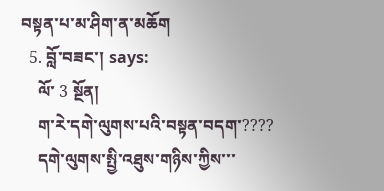བསྟན་པ་མ་ཤིག་ན་མཆོག
  5. བློ་བཟང་། says:
    ལོ་ 3 སྔོན།
    ག་རེ་དགེ་ལུགས་པའི་བསྟན་བདག་????
    དགེ་ལུགས་སྤྱི་འཐུས་གཉིས་ཀྱིས་་་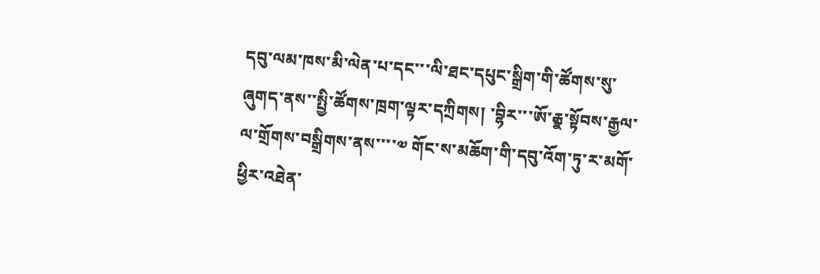དབུ་ལམ་ཁས་མི་ལེན་པ་དང་་་ལི་ཐང་དཔུང་སྒྲིག་གི་ཚོགས་སུ་ཞུགད་ནས་་སྤྱི་ཚོགས་ཁྲག་ལྟར་དཀྲིགས། ་བྷིར་་་ཨོ་རྒྣ་སྟོབས་རྒྱལ་ལ་གྲོགས་བསྒྲིགས་ནས་་་་༧ གོང་ས་མཆོག་གི་དབུ་འོག་ཏུ་ར་མགོ་ཕྱིར་འཐེན་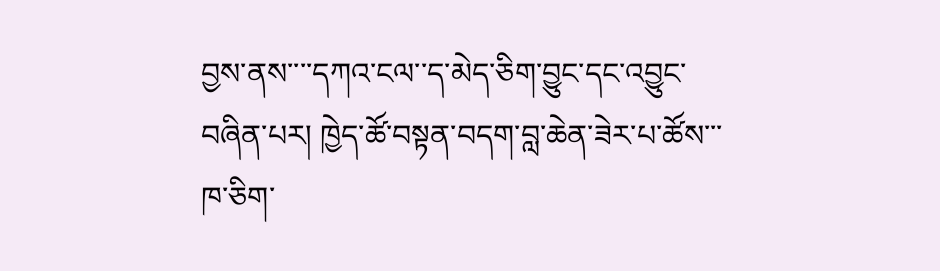བྱས་ནས་་་་དཀའ་ངལ་་ད་མེད་ཅིག་བྱུང་དང་འབྱུང་བཞིན་པར། ཁྱེད་ཚོ་བསྟན་བདག་བླ་ཆེན་ཟེར་པ་ཚོས་་་ཁ་ཅིག་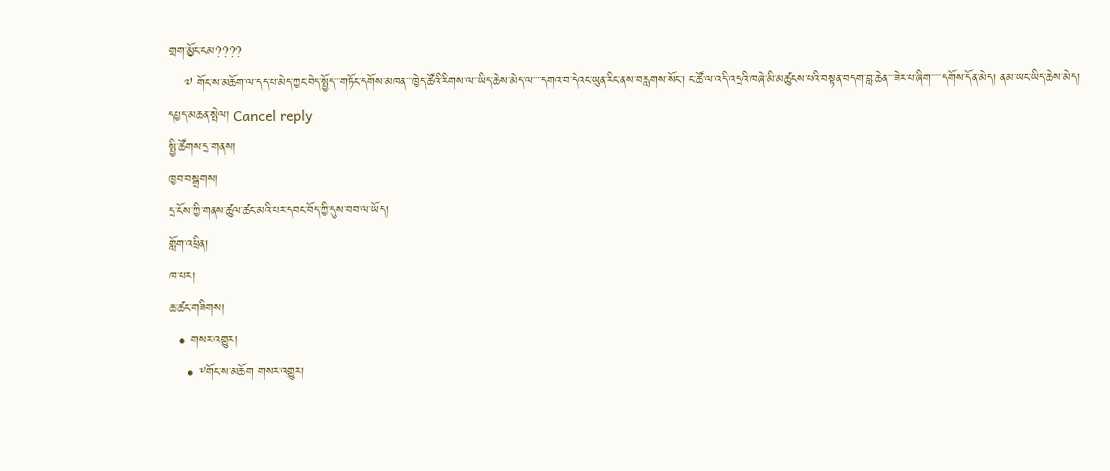གྲག་མྱོང་ངམ????
    ༧ གོང་ས་མཆོག་ལ་དད་པ་མེད་ཀྱང་བེད་སྤྱོད་་་གཏོང་དགོས་མཁན་་་ཁྱེད་ཚོའི་རིགས་ལ་་ཡིད་ཆེས་མེད་ལ་་་་དགའ་བ་དེའང་ཡུན་རིང་ནས་བརླགས་སོང་། ང་ཚོ་ལ་འདི་འདྲའི་ཁཞེ་མི་མཚུངས་པའི་བསྟན་བདག་བླ་ཆེན་་་ཟེར་པ་ཞིག་་་་་དགོས་དོན་མེད། ནམ་ཡང་ཡིད་ཆེས་མེད།
དཔྱད་མཆན་སྤེལ། Cancel reply
སྤྱི་ཚོགས་དྲ་གནས།
ཁྱབ་བསྒྲགས།
དྲ་ངོས་ཀྱི་གནས་ཚུལ་ཚང་མའི་པར་དབང་བོད་ཀྱི་དུས་བབ་ལ་ཡོད།
གློག་འཕྲིན།
ཁ་པར།
ཆ་ཚང་གཟིགས།
  • གསར་འགྱུར།
    • ༸གོང་ས་མཆོག གསར་འགྱུར།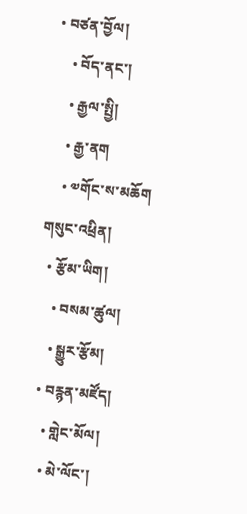• བཙན་བྱོལ།
    • བོད་ནང་།
    • རྒྱལ་སྤྱི།
    • རྒྱ་ནག
    • ༧གོང་ས་མཆོག གསུང་འཕྲིན།
  • རྩོམ་ཡིག།
    • བསམ་ཚུལ།
    • སྒྱུར་རྩོམ།
  • བརྙན་མཛོད།
    • གླེང་མོལ།
    • མེ་ལོང་།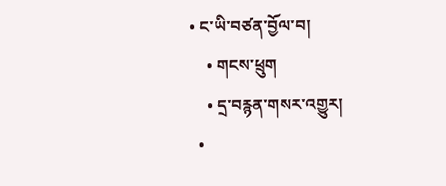• ང་ཡི་བཙན་བྱོལ་བ།
    • གངས་ཕྲུག
    • དྲ་བརྙན་གསར་འགྱུར།
  •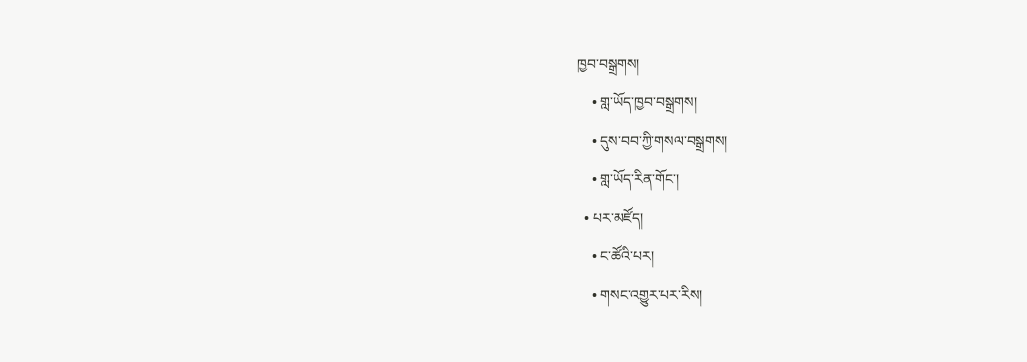ཁྱབ་བསྒྲགས།
    • གླ་ཡོད་ཁྱབ་བསྒྲགས།
    • དུས་བབ་ཀྱི་གསལ་བསྒྲགས།
    • གླ་ཡོད་རིན་གོང་།
  • པར་མཛོད།
    • ང་ཚོའི་པར།
    • གསང་འགྱུར་པར་རིས།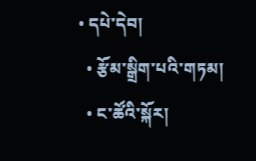• དཔེ་དེབ།
  • རྩོམ་སྒྲིག་པའི་གཏམ།
  • ང་ཚོའི་སྐོར།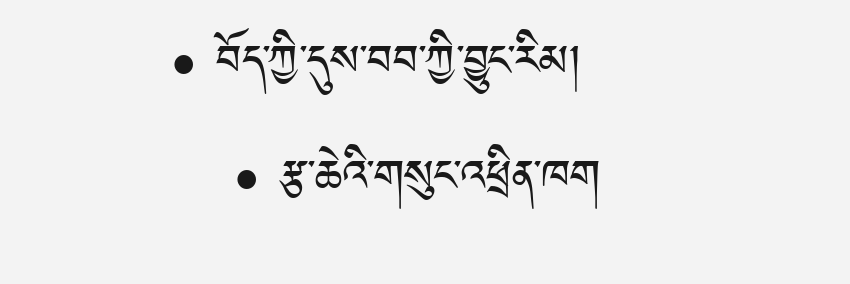• བོད་ཀྱི་དུས་བབ་ཀྱི་བྱུང་རིམ།
    • རྩ་ཆེའི་གསུང་འཕྲིན་ཁག